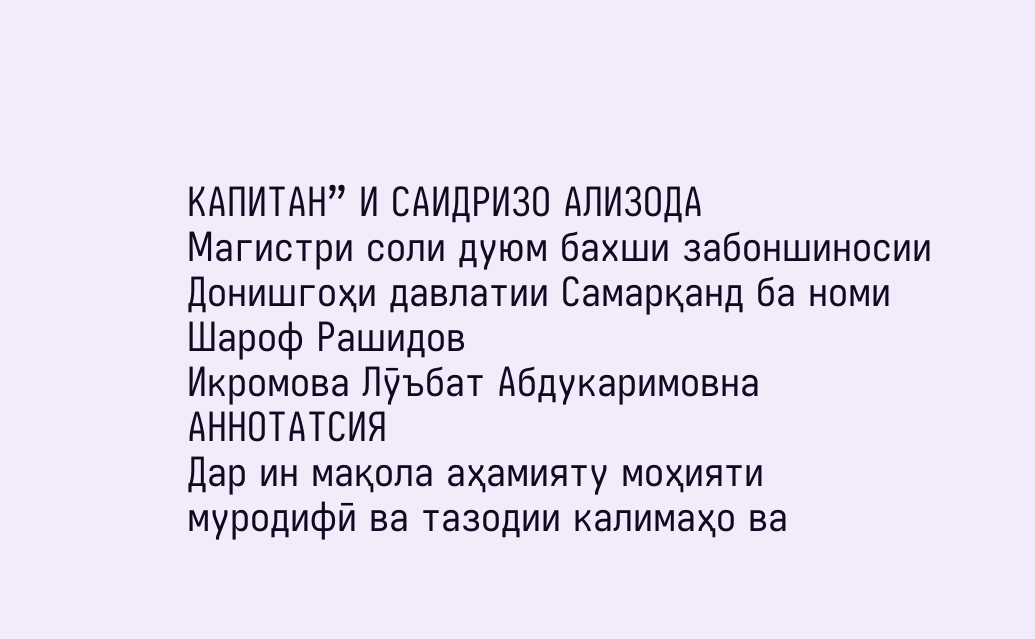КАПИТАН” И САИДРИЗО АЛИЗОДА
Магистри соли дуюм бахши забоншиносии
Донишгоҳи давлатии Самарқанд ба номи Шароф Рашидов
Икромова Лӯъбат Абдукаримовна
АННОТАТСИЯ
Дар ин мақола аҳамияту моҳияти муродифӣ ва тазодии калимаҳо ва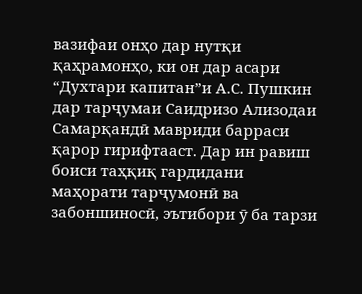вазифаи онҳо дар нутқи қаҳрамонҳо, ки он дар асари “Духтари капитан”и А.С. Пушкин дар тарҷумаи Саидризо Ализодаи Самарқандӣ мавриди барраси қарор гирифтааст. Дар ин равиш боиси таҳқиқ гардидани маҳорати тарҷумонӣ ва забоншиносӣ, эътибори ӯ ба тарзи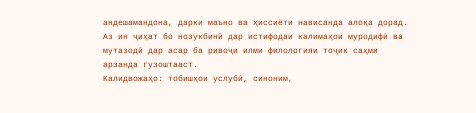андешамандона, дарки маъно ва ҳиссиёти нависанда алоқа дорад. Аз ин ҷиҳат бо нозукбинӣ дар истифодаи калимаҳои муродифӣ ва мутазодӣ дар асар ба ривоҷи илми филологияи тоҷик саҳми арзанда гузоштааст.
Калидвожаҳо: тобишҳои услубӣ, синоним,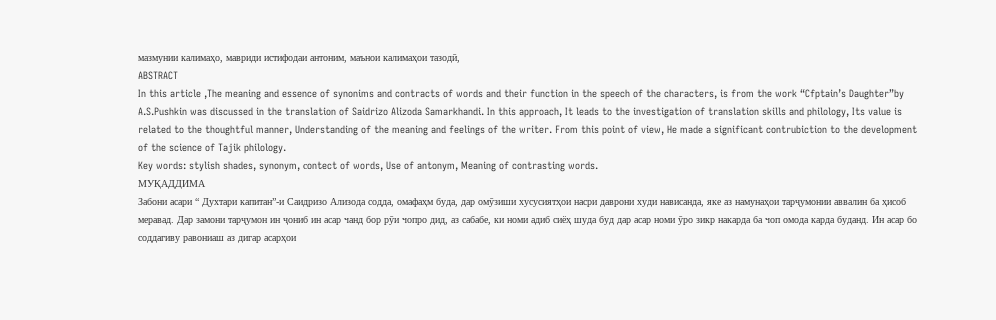мазмунии калимаҳо, мавриди истифодаи антоним, маънои калимаҳои тазодӣ,
ABSTRACT
In this article ,The meaning and essence of synonims and contracts of words and their function in the speech of the characters, is from the work “Cfptain’s Daughter”by A.S.Pushkin was discussed in the translation of Saidrizo Alizoda Samarkhandi. In this approach, It leads to the investigation of translation skills and philology, Its value is related to the thoughtful manner, Understanding of the meaning and feelings of the writer. From this point of view, He made a significant contrubiction to the development of the science of Tajik philology.
Key words: stylish shades, synonym, сontect of words, Use of antonym, Meaning of contrasting words.
МУҚАДДИМА
Забони асари “ Духтари капитан”-и Саидризо Ализода содда, омафаҳм буда, дар омӯзиши хусусиятҳои насри даврони худи нависанда, яке аз намунаҳои тарҷумонии аввалин ба ҳисоб меравад. Дар замони тарҷумон ин ҷониб ин асар чанд бор рӯи чопро дид, аз сабабе, ки номи адиб сиёҳ шуда буд дар асар номи ӯро зикр накарда ба чоп омода карда буданд. Ин асар бо соддагиву равониаш аз дигар асарҳои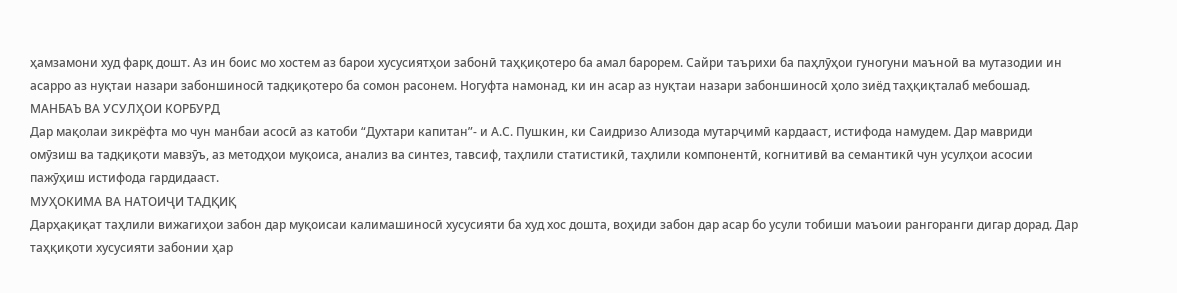ҳамзамони худ фарқ дошт. Аз ин боис мо хостем аз барои хусусиятҳои забонӣ таҳқиқотеро ба амал барорем. Сайри таърихи ба паҳлӯҳои гуногуни маъноӣ ва мутазодии ин асарро аз нуқтаи назари забоншиносӣ тадқиқотеро ба сомон расонем. Ногуфта намонад, ки ин асар аз нуқтаи назари забоншиносӣ ҳоло зиёд таҳқиқталаб мебошад.
МАНБАЪ ВА УСУЛҲОИ КОРБУРД
Дар мақолаи зикрёфта мо чун манбаи асосӣ аз катоби “Духтари капитан”- и А.С. Пушкин, ки Саидризо Ализода мутарҷимӣ кардааст, истифода намудем. Дар мавриди омӯзиш ва тадқиқоти мавзӯъ, аз методҳои муқоиса, анализ ва синтез, тавсиф, таҳлили статистикӣ, таҳлили компонентӣ, когнитивӣ ва семантикӣ чун усулҳои асосии пажӯҳиш истифода гардидааст.
МУҲОКИМА ВА НАТОИҶИ ТАДҚИҚ
Дарҳақиқат таҳлили вижагиҳои забон дар муқоисаи калимашиносӣ хусусияти ба худ хос дошта, воҳиди забон дар асар бо усули тобиши маъоии рангоранги дигар дорад. Дар таҳқиқоти хусусияти забонии ҳар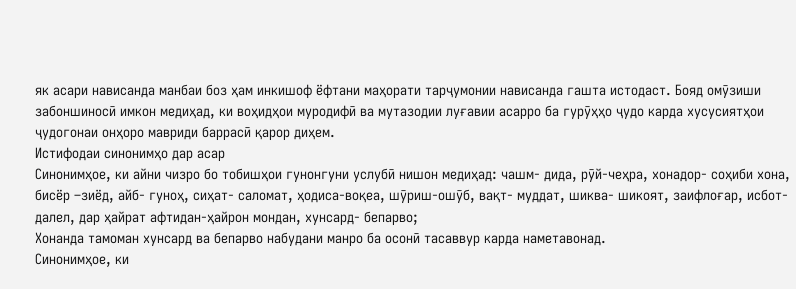як асари нависанда манбаи боз ҳам инкишоф ёфтани маҳорати тарҷумонии нависанда гашта истодаст. Бояд омӯзиши забоншиносӣ имкон медиҳад, ки воҳидҳои муродифӣ ва мутазодии луғавии асарро ба гурӯҳҳо ҷудо карда хусусиятҳои ҷудогонаи онҳоро мавриди баррасӣ қарор диҳем.
Истифодаи синонимҳо дар асар
Синонимҳое, ки айни чизро бо тобишҳои гунонгуни услубӣ нишон медиҳад: чашм- дида, рӯй-чеҳра, хонадор- соҳиби хона, бисёр –зиёд, айб- гуноҳ, сиҳат- саломат, ҳодиса-воқеа, шӯриш-ошӯб, вақт- муддат, шиква- шикоят, заифлоғар, исбот-далел, дар ҳайрат афтидан-ҳайрон мондан, хунсард- бепарво;
Хонанда тамоман хунсард ва бепарво набудани манро ба осонӣ тасаввур карда наметавонад.
Синонимҳое, ки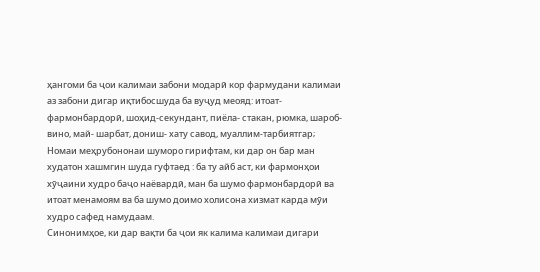ҳангоми ба ҷои калимаи забони модарӣ кор фармудани калимаи аз забони дигар иқтибосшуда ба вуҷуд меояд: итоат-фармонбардорӣ, шоҳид-секундант, пиёла- стакан, рюмка, шароб-вино, май- шарбат, дониш- хату савод, муаллим-тарбиятгар;
Номаи меҳрубононаи шуморо гирифтам, ки дар он бар ман худатон хашмгин шуда гуфтаед : ба ту айб аст, ки фармонҳои хӯҷаини худро баҷо наёвардӣ, ман ба шумо фармонбардорӣ ва итоат менамоям ва ба шумо доимо холисона хизмат карда мӯи худро сафед намудаам.
Синонимҳое, ки дар вақти ба ҷои як калима калимаи дигари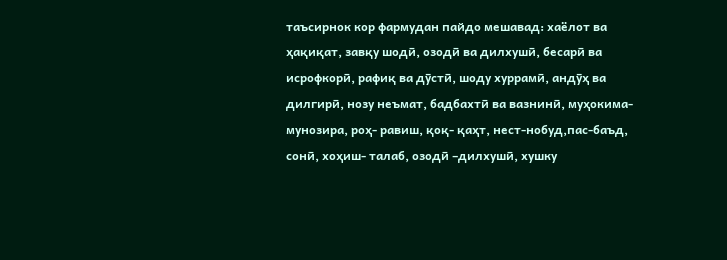таъсирнок кор фармудан пайдо мешавад: хаёлот ва ҳақиқат, завқу шодӣ, озодӣ ва дилхушӣ, бесарӣ ва исрофкорӣ, рафиқ ва дӯстӣ, шоду хуррамӣ, андӯҳ ва дилгирӣ, нозу неъмат, бадбахтӣ ва вазнинӣ, муҳокима- мунозира, роҳ- равиш, қоқ- қаҳт, нест-нобуд,пас-баъд, сонӣ, хоҳиш- талаб, озодӣ –дилхушӣ, хушку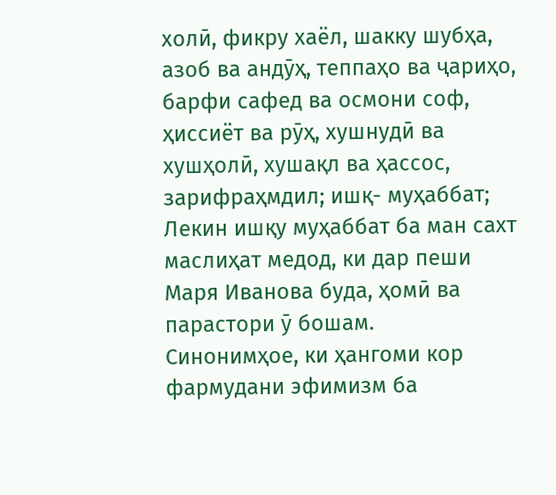холӣ, фикру хаёл, шакку шубҳа, азоб ва андӯҳ, теппаҳо ва ҷариҳо, барфи сафед ва осмони соф, ҳиссиёт ва рӯҳ, хушнудӣ ва хушҳолӣ, хушақл ва ҳассос, зарифраҳмдил; ишқ- муҳаббат;
Лекин ишқу муҳаббат ба ман сахт маслиҳат медод, ки дар пеши Маря Иванова буда, ҳомӣ ва парастори ӯ бошам.
Синонимҳое, ки ҳангоми кор фармудани эфимизм ба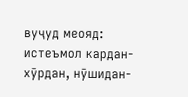вуҷуд меояд: истеъмол кардан- хӯрдан, нӯшидан-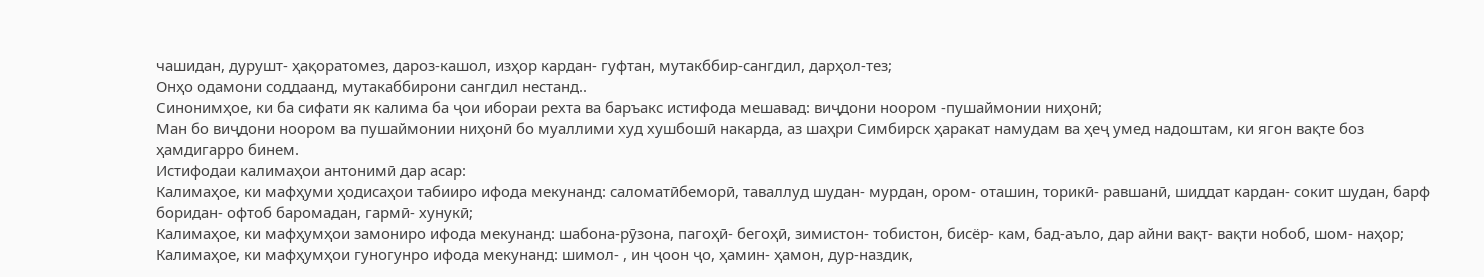чашидан, дурушт- ҳақоратомез, дароз-кашол, изҳор кардан- гуфтан, мутакббир-сангдил, дарҳол-тез;
Онҳо одамони соддаанд, мутакаббирони сангдил нестанд..
Синонимҳое, ки ба сифати як калима ба ҷои ибораи рехта ва баръакс истифода мешавад: виҷдони ноором -пушаймонии ниҳонӣ;
Ман бо виҷдони ноором ва пушаймонии ниҳонӣ бо муаллими худ хушбошӣ накарда, аз шаҳри Симбирск ҳаракат намудам ва ҳеҷ умед надоштам, ки ягон вақте боз ҳамдигарро бинем.
Истифодаи калимаҳои антонимӣ дар асар:
Калимаҳое, ки мафҳуми ҳодисаҳои табииро ифода мекунанд: саломатӣбеморӣ, таваллуд шудан- мурдан, ором- оташин, торикӣ- равшанӣ, шиддат кардан- сокит шудан, барф боридан- офтоб баромадан, гармӣ- хунукӣ;
Калимаҳое, ки мафҳумҳои замониро ифода мекунанд: шабона-рӯзона, пагоҳӣ- бегоҳӣ, зимистон- тобистон, бисёр- кам, бад-аъло, дар айни вақт- вақти нобоб, шом- наҳор;
Калимаҳое, ки мафҳумҳои гуногунро ифода мекунанд: шимол- , ин ҷоон ҷо, ҳамин- ҳамон, дур-наздик,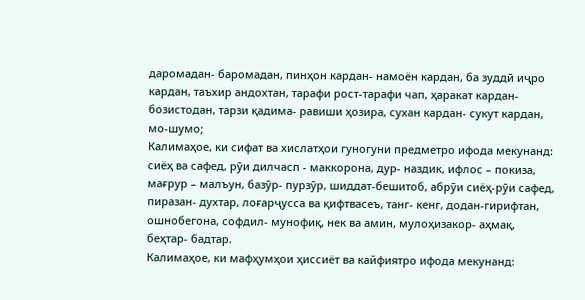даромадан- баромадан, пинҳон кардан- намоён кардан, ба зуддӣ иҷро кардан, таъхир андохтан, тарафи рост-тарафи чап, ҳаракат кардан- бозистодан, тарзи қадима- равиши ҳозира, сухан кардан- сукут кардан, мо-шумо;
Калимаҳое, ки сифат ва хислатҳои гуногуни предметро ифода мекунанд: сиёҳ ва сафед, рӯи дилчасп - маккорона, дур- наздик, ифлос – покиза, мағрур – малъун, базӯр- пурзӯр, шиддат-бешитоб, абрӯи сиёҳ-рӯи сафед, пиразан- духтар, лоғарҷусса ва қифтвасеъ, танг- кенг, додан-гирифтан, ошнобегона, софдил- мунофиқ, нек ва амин, мулоҳизакор- аҳмақ, беҳтар- бадтар.
Калимаҳое, ки мафҳумҳои ҳиссиёт ва кайфиятро ифода мекунанд: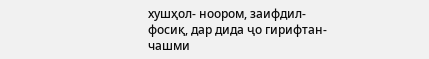хушҳол- ноором, заифдил- фосиқ, дар дида ҷо гирифтан- чашми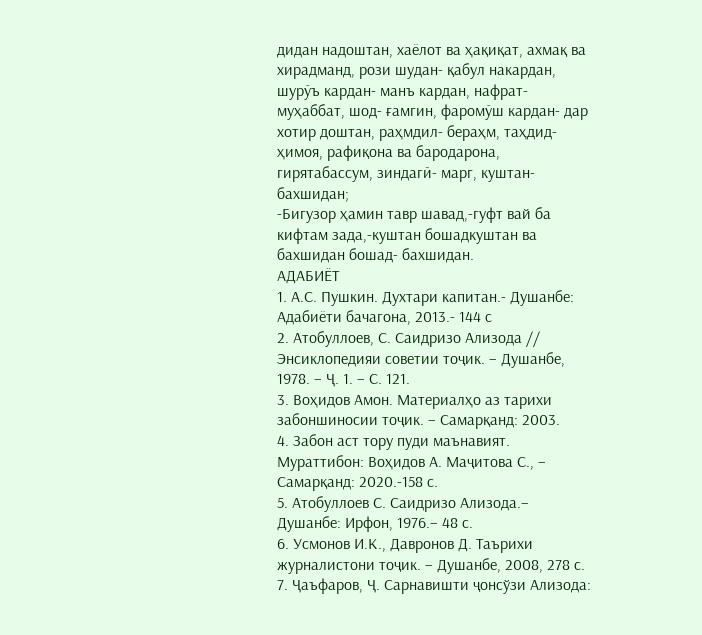дидан надоштан, хаёлот ва ҳақиқат, ахмақ ва хирадманд, рози шудан- қабул накардан, шурӯъ кардан- манъ кардан, нафрат- муҳаббат, шод- ғамгин, фаромӯш кардан- дар хотир доштан, раҳмдил- бераҳм, таҳдид-ҳимоя, рафиқона ва бародарона, гирятабассум, зиндагӣ- марг, куштан- бахшидан;
-Бигузор ҳамин тавр шавад,-гуфт вай ба кифтам зада,-куштан бошадкуштан ва бахшидан бошад- бахшидан.
АДАБИЁТ
1. А.С. Пушкин. Духтари капитан.- Душанбе: Адабиёти бачагона, 2013.- 144 с
2. Атобуллоев, С. Саидризо Ализода // Энсиклопедияи советии тоҷик. – Душанбе, 1978. – Ҷ. 1. – С. 121.
3. Воҳидов Амон. Материалҳо аз тарихи забоншиносии тоҷик. – Самарқанд: 2003.
4. Забон аст тору пуди маънавият. Мураттибон: Воҳидов А. Маҷитова С., – Самарқанд: 2020.-158 с.
5. Атобуллоев С. Саидризо Ализода.– Душанбе: Ирфон, 1976.– 48 с.
6. Усмонов И.К., Давронов Д. Таърихи журналистони тоҷик. – Душанбе, 2008, 278 с.
7. Ҷаъфаров, Ҷ. Сарнавишти ҷонсўзи Ализода: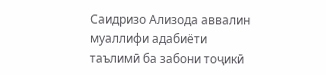Саидризо Ализода аввалин муаллифи адабиёти таълимӣ ба забони тоҷикӣ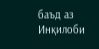баъд аз Инқилоби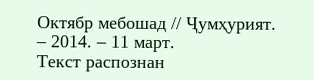Октябр мебошад // Ҷумҳурият. – 2014. – 11 март.
Текст распознан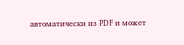автоматически из PDF и может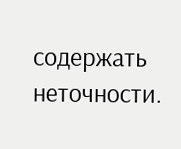содержать неточности.